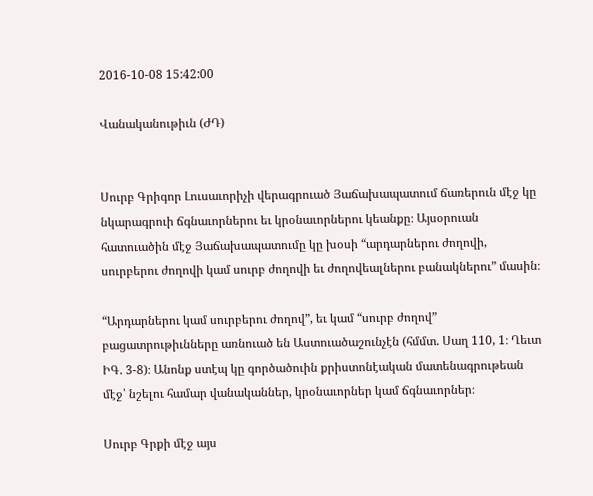2016-10-08 15:42:00

Վանականութիւն (ԺԴ)


Սուրբ Գրիգոր Լուսաւորիչի վերագրուած Յաճախապատում ճառերուն մէջ կը նկարագրուի ճգնաւորներու եւ կրօնաւորներու կեանքը։ Այսօրուան հատուածին մէջ Յաճախապատումը կը խօսի “արդարներու ժողովի, սուրբերու ժողովի կամ սուրբ ժողովի եւ ժողովեալներու բանակներու” մասին։

“Արդարներու կամ սուրբերու ժողով”, եւ կամ “սուրբ ժողով” բացատրութիւնները առնուած են Աստուածաշունչէն (հմմտ. Սաղ 110, 1։ Ղեւտ ԻԳ. 3-8)։ Անոնք ստէպ կը գործածուին քրիստոնէական մատենագրութեան մէջ՝ նշելու համար վանականներ, կրօնաւորներ կամ ճգնաւորներ։

Սուրբ Գրքի մէջ այս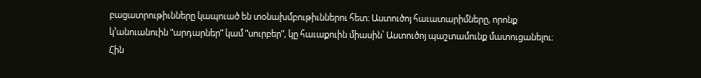բացատրութիւնները կապուած են տօնախմբութիւններու հետ։ Աստուծոյ հաւատարիմները, որոնք կ’անուանուին “արդարներ” կամ “սուրբեր”, կը հաւաքուին միասին՝ Աստուծոյ պաշտամունք մատուցանելու։ Հին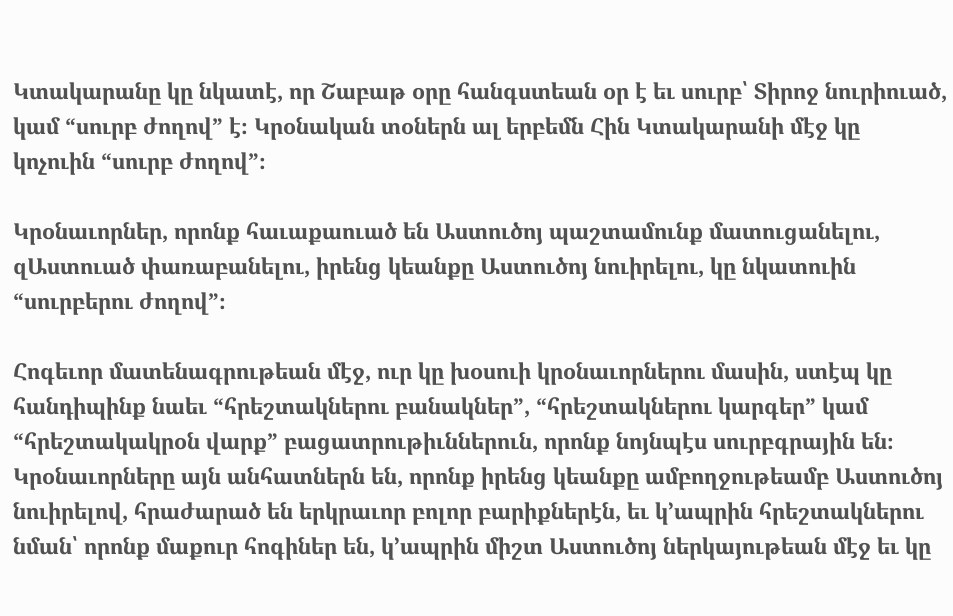Կտակարանը կը նկատէ, որ Շաբաթ օրը հանգստեան օր է եւ սուրբ՝ Տիրոջ նուրիուած, կամ “սուրբ ժողով” է։ Կրօնական տօներն ալ երբեմն Հին Կտակարանի մէջ կը կոչուին “սուրբ ժողով”։

Կրօնաւորներ, որոնք հաւաքաուած են Աստուծոյ պաշտամունք մատուցանելու, զԱստուած փառաբանելու, իրենց կեանքը Աստուծոյ նուիրելու, կը նկատուին “սուրբերու ժողով”։

Հոգեւոր մատենագրութեան մէջ, ուր կը խօսուի կրօնաւորներու մասին, ստէպ կը հանդիպինք նաեւ “հրեշտակներու բանակներ”, “հրեշտակներու կարգեր” կամ “հրեշտակակրօն վարք” բացատրութիւններուն, որոնք նոյնպէս սուրբգրային են։ Կրօնաւորները այն անհատներն են, որոնք իրենց կեանքը ամբողջութեամբ Աստուծոյ նուիրելով, հրաժարած են երկրաւոր բոլոր բարիքներէն, եւ կ’ապրին հրեշտակներու նման՝ որոնք մաքուր հոգիներ են, կ’ապրին միշտ Աստուծոյ ներկայութեան մէջ եւ կը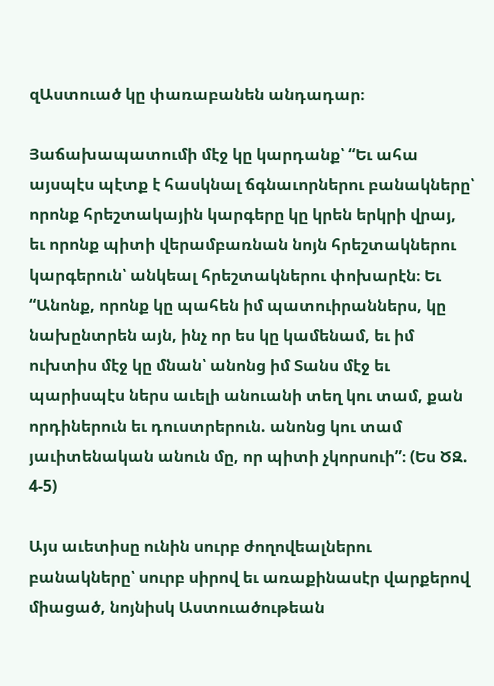զԱստուած կը փառաբանեն անդադար։

Յաճախապատումի մէջ կը կարդանք՝ “Եւ ահա այսպէս պէտք է հասկնալ ճգնաւորներու բանակները՝ որոնք հրեշտակային կարգերը կը կրեն երկրի վրայ, եւ որոնք պիտի վերամբառնան նոյն հրեշտակներու կարգերուն՝ անկեալ հրեշտակներու փոխարէն։ Եւ “Անոնք, որոնք կը պահեն իմ պատուիրաններս, կը նախընտրեն այն, ինչ որ ես կը կամենամ, եւ իմ ուխտիս մէջ կը մնան՝ անոնց իմ Տանս մէջ եւ պարիսպէս ներս աւելի անուանի տեղ կու տամ, քան որդիներուն եւ դուստրերուն. անոնց կու տամ յաւիտենական անուն մը, որ պիտի չկորսուի”։ (Ես ԾԶ. 4-5)

Այս աւետիսը ունին սուրբ ժողովեալներու բանակները՝ սուրբ սիրով եւ առաքինասէր վարքերով միացած, նոյնիսկ Աստուածութեան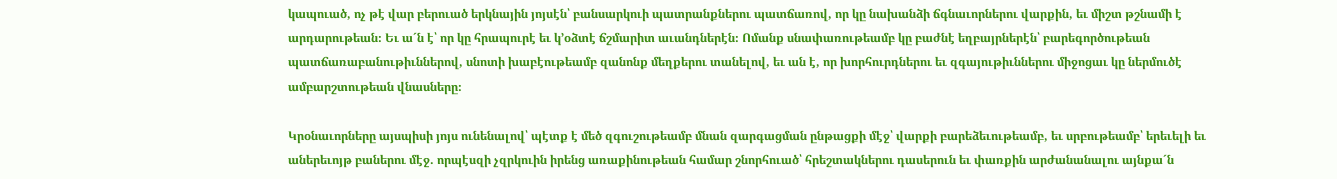կապուած, ոչ թէ վար բերուած երկնային յոյսէն՝ բանսարկուի պատրանքներու պատճառով, որ կը նախանձի ճգնաւորներու վարքին, եւ միշտ թշնամի է արդարութեան։ Եւ ա´ն է՝ որ կը հրապուրէ եւ կ’օձտէ ճշմարիտ աւանդներէն։ Ոմանք սնափառութեամբ կը բաժնէ եղբայրներէն՝ բարեգործութեան պատճառաբանութիւններով, սնոտի խաբէութեամբ զանոնք մեղքերու տանելով, եւ ան է, որ խորհուրդներու եւ զգայութիւններու միջոցաւ կը ներմուծէ ամբարշտութեան վնասները։

Կրօնաւորները այսպիսի յոյս ունենալով՝ պէտք է մեծ զգուշութեամբ մնան զարգացման ընթացքի մէջ՝ վարքի բարեձեւութեամբ, եւ սրբութեամբ՝ երեւելի եւ աներեւոյթ բաներու մէջ. որպէսզի չզրկուին իրենց առաքինութեան համար շնորհուած՝ հրեշտակներու դասերուն եւ փառքին արժանանալու այնքա´ն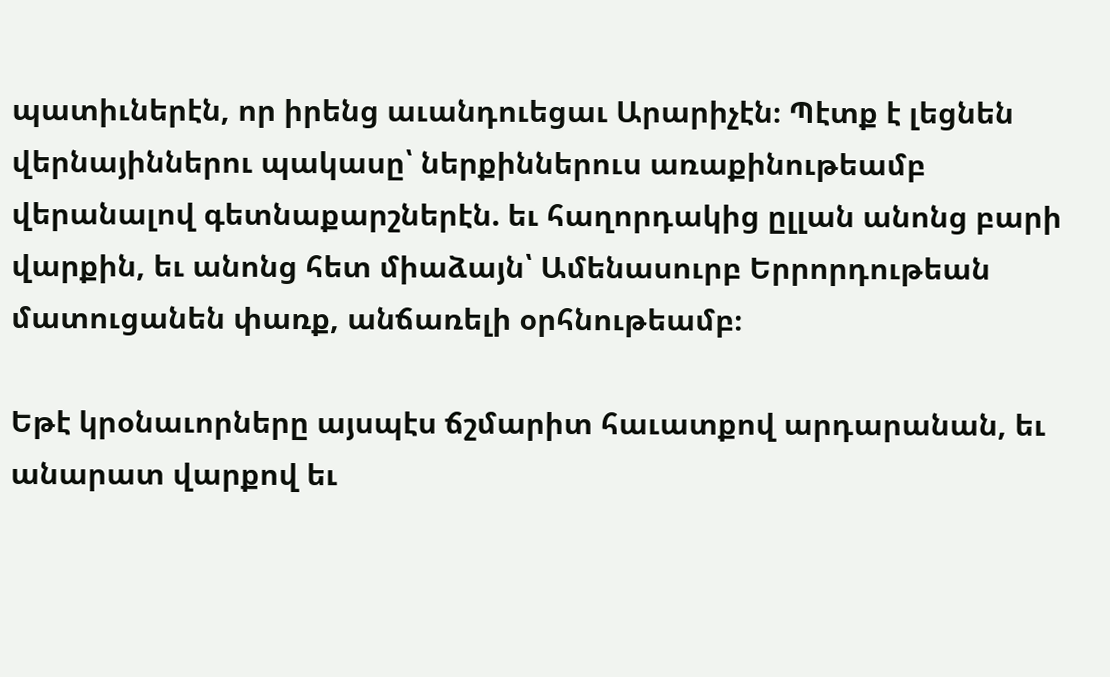պատիւներէն, որ իրենց աւանդուեցաւ Արարիչէն։ Պէտք է լեցնեն վերնայիններու պակասը՝ ներքիններուս առաքինութեամբ վերանալով գետնաքարշներէն. եւ հաղորդակից ըլլան անոնց բարի վարքին, եւ անոնց հետ միաձայն՝ Ամենասուրբ Երրորդութեան մատուցանեն փառք, անճառելի օրհնութեամբ։

Եթէ կրօնաւորները այսպէս ճշմարիտ հաւատքով արդարանան, եւ անարատ վարքով եւ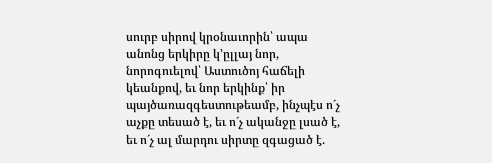սուրբ սիրով կրօնաւորին՝ ապա անոնց երկիրը կ’ըլլայ նոր, նորոգուելով՝ Աստուծոյ հաճելի կեանքով, եւ նոր երկինք՝ իր պայծառազգեստութեամբ, ինչպէս ո´չ աչքը տեսած է, եւ ո´չ ականջը լսած է, եւ ո´չ ալ մարդու սիրտը զգացած է.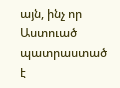այն, ինչ որ Աստուած պատրաստած է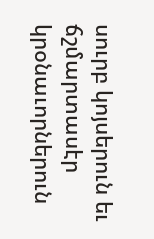սուրբ կոյսերուն եւ ճշմարտասէր կրօնաւորներուն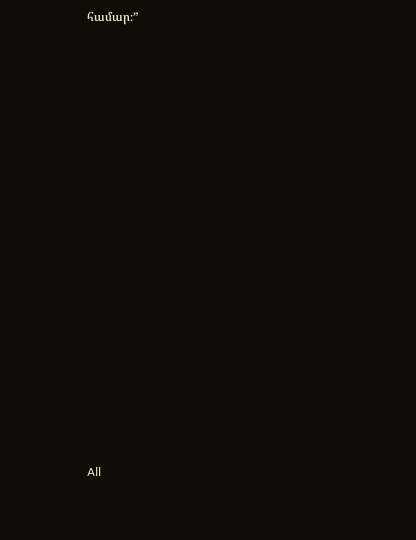համար։”
















All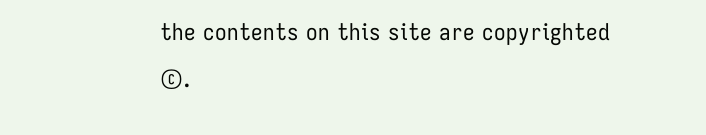the contents on this site are copyrighted ©.